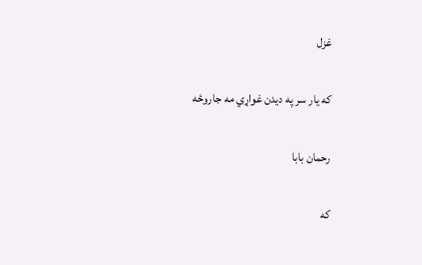غزل

که يار سر په ديدن غواړي مه جاروځه

رحمان بابا

که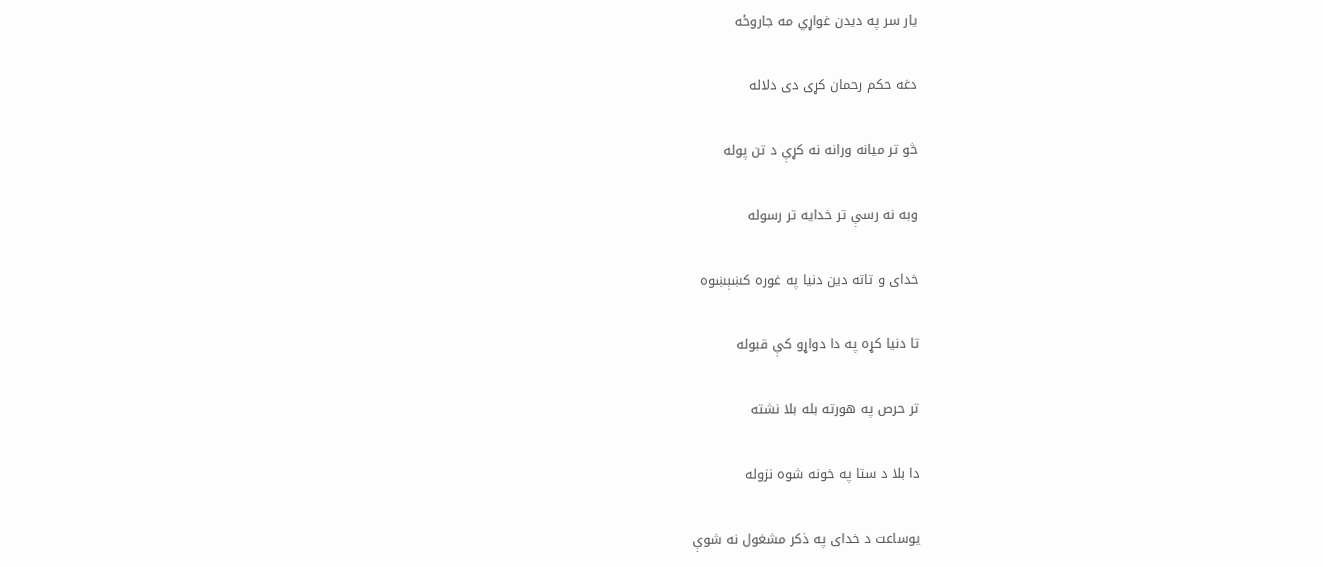يار سر په ديدن غواړي مه جاروځه

دغه حکم رحمان کړی دی دلاله

څو تر ميانه ورانه نه کړې د تن پوله

وبه نه رسې تر خدايه تر رسوله

خدای و تاته دين دنيا په غوره کښېښوه

تا دنيا کړه په دا دواړو کې قبوله

تر حرص په هورته بله بلا نشته

دا بلا د ستا په خونه شوه نزوله

يوساعت د خدای په ذکر مشغول نه شوې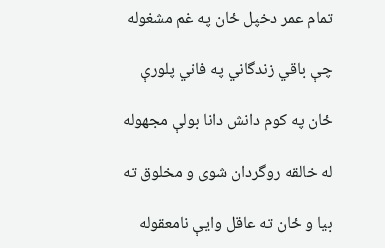تمام عمر دخپل ځان په غم مشغوله

چې باقي زندگاني په فاني پلورې

ځان په کوم دانش دانا بولې مجهوله

له خالقه روگردان شوی و مخلوق ته

بيا و ځان ته عاقل وايې نامعقوله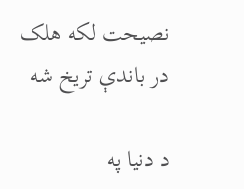نصيحت لکه هلک در باندې تريخ شه

د دنيا په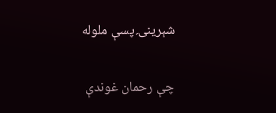شېرينۍ پسې ملوله

چې رحمان غوندې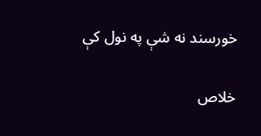خورسند نه شې په نول کې

خلاص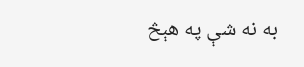به نه شې په هېڅ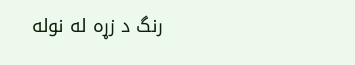رنگ د زړه له نوله